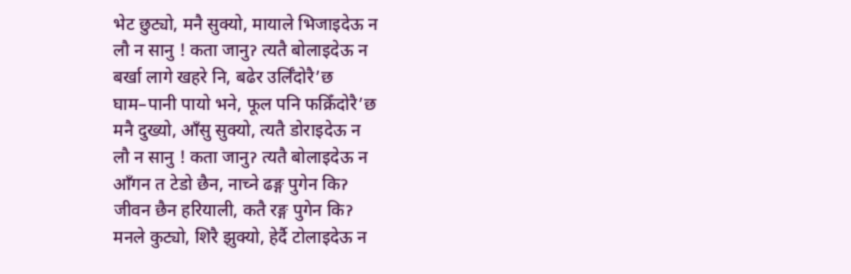भेट छुट्यो, मनै सुक्यो, मायाले भिजाइदेऊ न
लौ न सानु ! कता जानुॽ त्यतै बोलाइदेऊ न
बर्खा लागे खहरे नि, बढेर उर्लिँदोरै’छ
घाम–पानी पायो भने, फूल पनि फक्रिँदोरै’छ
मनै दुख्यो, आँसु सुक्यो, त्यतै डोराइदेऊ न
लौ न सानु ! कता जानुॽ त्यतै बोलाइदेऊ न
आँगन त टेडो छैन, नाच्ने ढङ्ग पुगेन किॽ
जीवन छैन हरियाली, कतै रङ्ग पुगेन किॽ
मनले कुट्यो, शिरै झुक्यो, हेर्दै टोलाइदेऊ न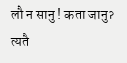लौ न सानु ! कता जानुॽ त्यतै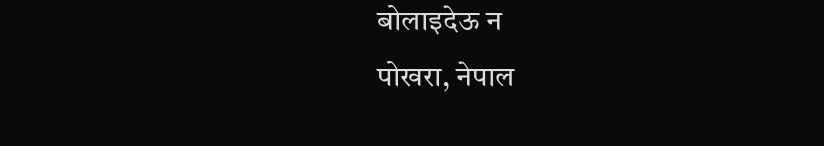बोलाइदेऊ न
पोखरा, नेपाल